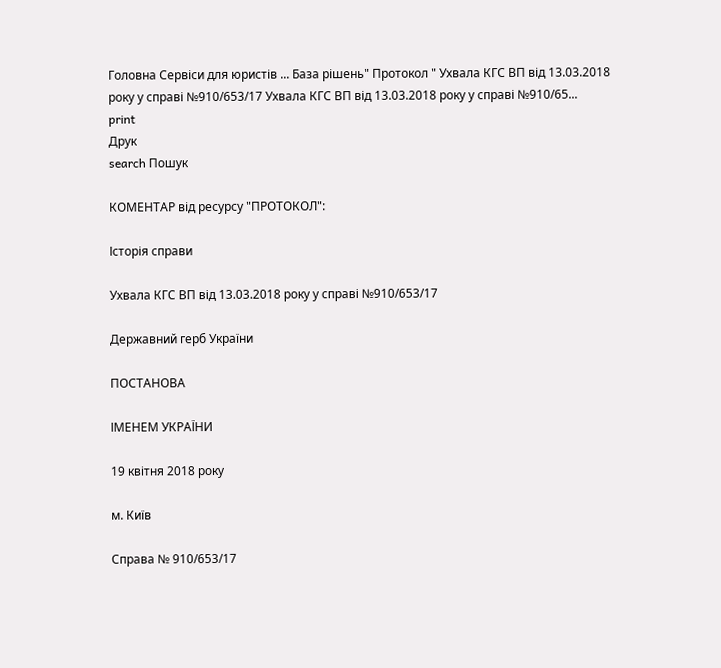Головна Сервіси для юристів ... База рішень" Протокол " Ухвала КГС ВП від 13.03.2018 року у справі №910/653/17 Ухвала КГС ВП від 13.03.2018 року у справі №910/65...
print
Друк
search Пошук

КОМЕНТАР від ресурсу "ПРОТОКОЛ":

Історія справи

Ухвала КГС ВП від 13.03.2018 року у справі №910/653/17

Державний герб України

ПОСТАНОВА

ІМЕНЕМ УКРАЇНИ

19 квітня 2018 року

м. Київ

Справа № 910/653/17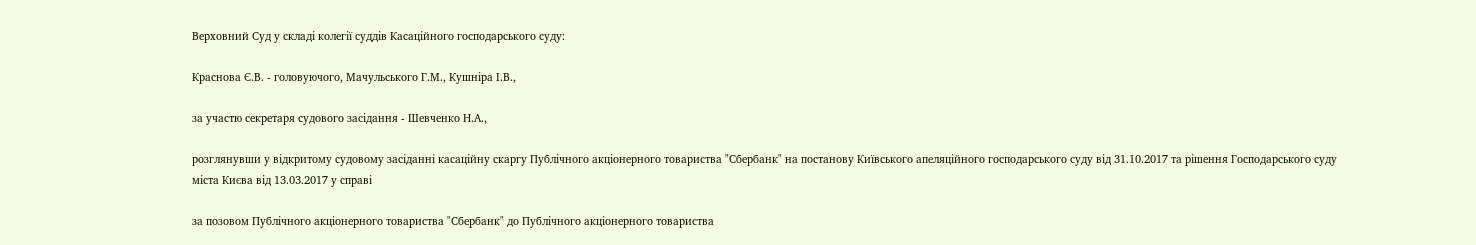Верховний Суд у складі колегії суддів Касаційного господарського суду:

Краснова Є.В. - головуючого, Мачульського Г.М., Кушніра І.В.,

за участю секретаря судового засідання - Шевченко Н.А.,

розглянувши у відкритому судовому засіданні касаційну скаргу Публічного акціонерного товариства "Сбербанк" на постанову Київського апеляційного господарського суду від 31.10.2017 та рішення Господарського суду міста Києва від 13.03.2017 у справі

за позовом Публічного акціонерного товариства "Сбербанк" до Публічного акціонерного товариства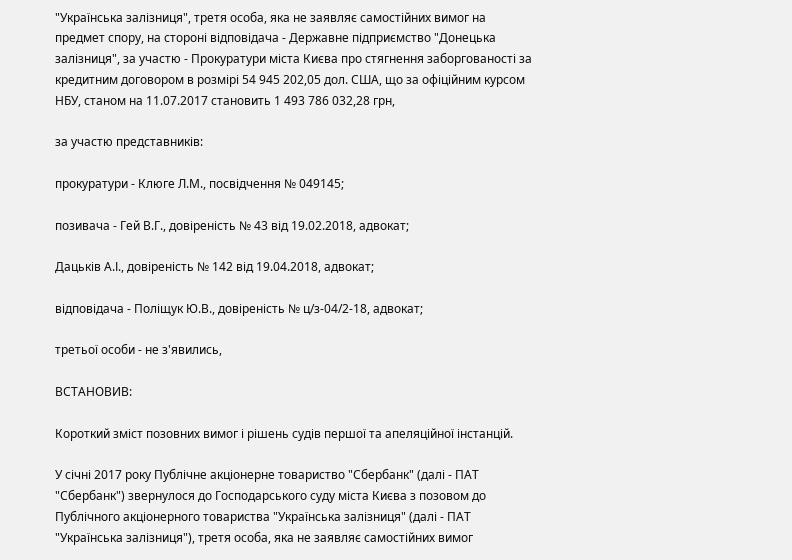"Українська залізниця", третя особа, яка не заявляє самостійних вимог на предмет спору, на стороні відповідача - Державне підприємство "Донецька залізниця", за участю - Прокуратури міста Києва про стягнення заборгованості за кредитним договором в розмірі 54 945 202,05 дол. США, що за офіційним курсом НБУ, станом на 11.07.2017 становить 1 493 786 032,28 грн,

за участю представників:

прокуратури - Клюге Л.М., посвідчення № 049145;

позивача - Гей В.Г., довіреність № 43 від 19.02.2018, адвокат;

Дацьків А.І., довіреність № 142 від 19.04.2018, адвокат;

відповідача - Поліщук Ю.В., довіреність № ц/з-04/2-18, адвокат;

третьої особи - не з'явились,

ВСТАНОВИВ:

Короткий зміст позовних вимог і рішень судів першої та апеляційної інстанцій.

У січні 2017 року Публічне акціонерне товариство "Сбербанк" (далі - ПАТ "Сбербанк") звернулося до Господарського суду міста Києва з позовом до Публічного акціонерного товариства "Українська залізниця" (далі - ПАТ "Українська залізниця"), третя особа, яка не заявляє самостійних вимог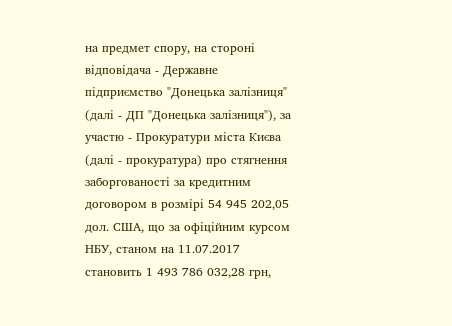на предмет спору, на стороні відповідача - Державне підприємство "Донецька залізниця" (далі - ДП "Донецька залізниця"), за участю - Прокуратури міста Києва (далі - прокуратура) про стягнення заборгованості за кредитним договором в розмірі 54 945 202,05 дол. США, що за офіційним курсом НБУ, станом на 11.07.2017 становить 1 493 786 032,28 грн,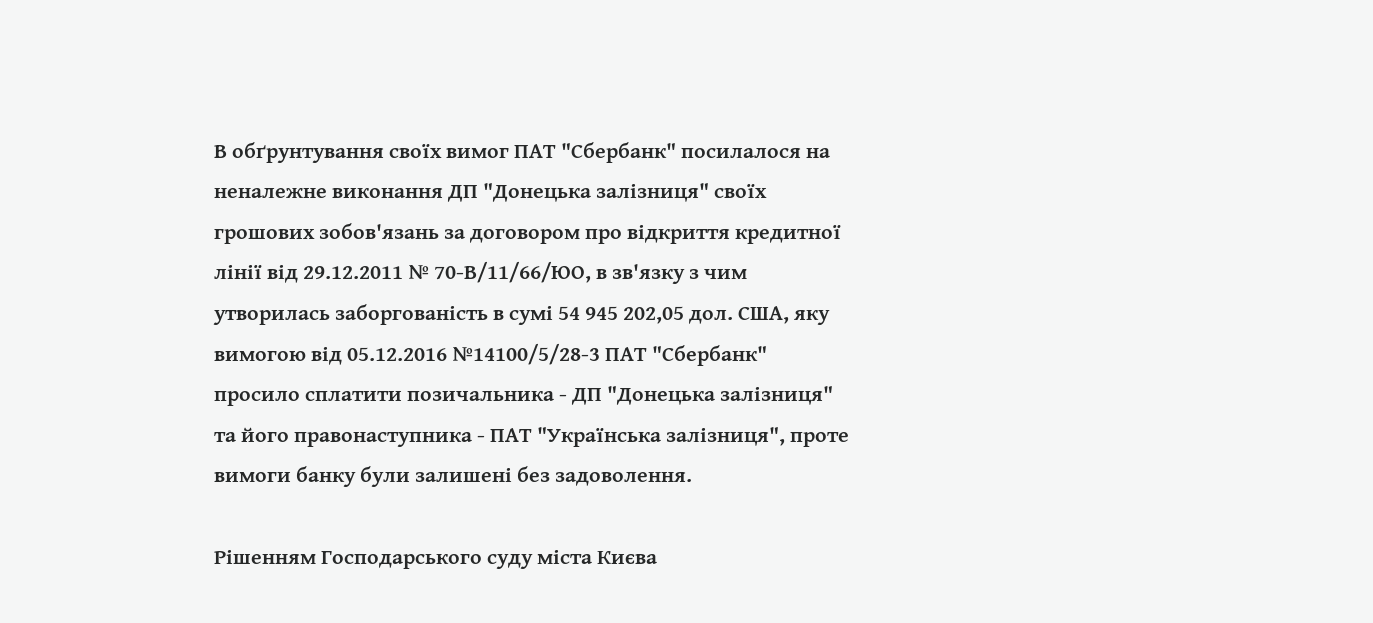В обґрунтування своїх вимог ПАТ "Сбербанк" посилалося на неналежне виконання ДП "Донецька залізниця" своїх грошових зобов'язань за договором про відкриття кредитної лінії від 29.12.2011 № 70-В/11/66/ЮО, в зв'язку з чим утворилась заборгованість в сумі 54 945 202,05 дол. США, яку вимогою від 05.12.2016 №14100/5/28-3 ПАТ "Сбербанк" просило сплатити позичальника - ДП "Донецька залізниця" та його правонаступника - ПАТ "Українська залізниця", проте вимоги банку були залишені без задоволення.

Рішенням Господарського суду міста Києва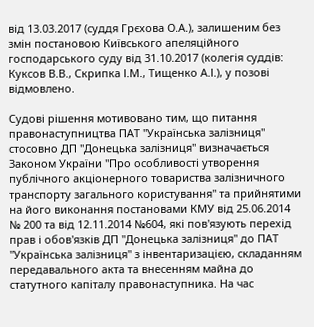від 13.03.2017 (суддя Грєхова О.А.), залишеним без змін постановою Київського апеляційного господарського суду від 31.10.2017 (колегія суддів: Куксов В.В., Скрипка І.М., Тищенко А.І.), у позові відмовлено.

Судові рішення мотивовано тим, що питання правонаступництва ПАТ "Українська залізниця" стосовно ДП "Донецька залізниця" визначається Законом України "Про особливості утворення публічного акціонерного товариства залізничного транспорту загального користування" та прийнятими на його виконання постановами КМУ від 25.06.2014 № 200 та від 12.11.2014 №604, які пов'язують перехід прав і обов'язків ДП "Донецька залізниця" до ПАТ "Українська залізниця" з інвентаризацією, складанням передавального акта та внесенням майна до статутного капіталу правонаступника. На час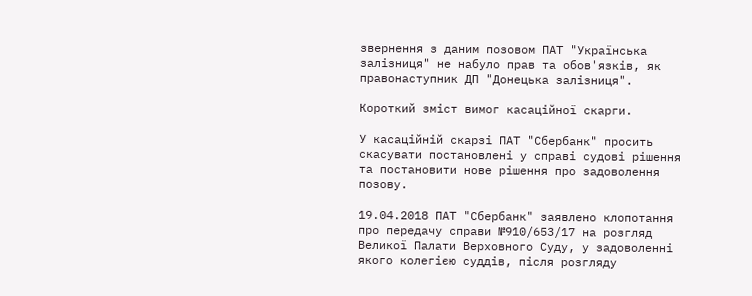звернення з даним позовом ПАТ "Українська залізниця" не набуло прав та обов'язків, як правонаступник ДП "Донецька залізниця".

Короткий зміст вимог касаційної скарги.

У касаційній скарзі ПАТ "Сбербанк" просить скасувати постановлені у справі судові рішення та постановити нове рішення про задоволення позову.

19.04.2018 ПАТ "Сбербанк" заявлено клопотання про передачу справи №910/653/17 на розгляд Великої Палати Верховного Суду, у задоволенні якого колегією суддів, після розгляду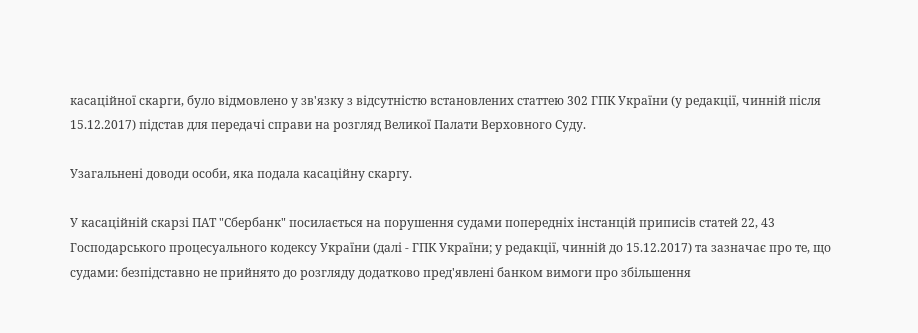касаційної скарги, було відмовлено у зв'язку з відсутністю встановлених статтею 302 ГПК України (у редакції, чинній після 15.12.2017) підстав для передачі справи на розгляд Великої Палати Верховного Суду.

Узагальнені доводи особи, яка подала касаційну скаргу.

У касаційній скарзі ПАТ "Сбербанк" посилається на порушення судами попередніх інстанцій приписів статей 22, 43 Господарського процесуального кодексу України (далі - ГПК України; у редакції, чинній до 15.12.2017) та зазначає про те, що судами: безпідставно не прийнято до розгляду додатково пред'явлені банком вимоги про збільшення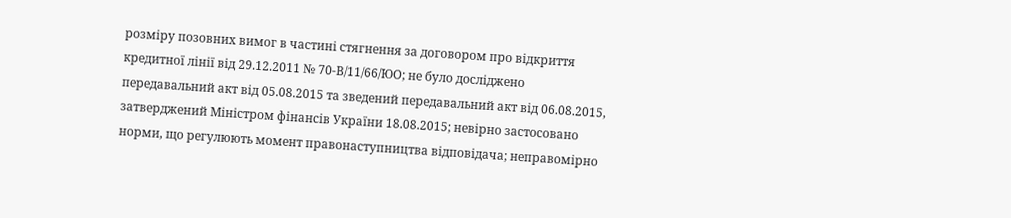розміру позовних вимог в частині стягнення за договором про відкриття кредитної лінії від 29.12.2011 № 70-В/11/66/ЮО; не було досліджено передавальний акт від 05.08.2015 та зведений передавальний акт від 06.08.2015, затверджений Міністром фінансів України 18.08.2015; невірно застосовано норми, що регулюють момент правонаступництва відповідача; неправомірно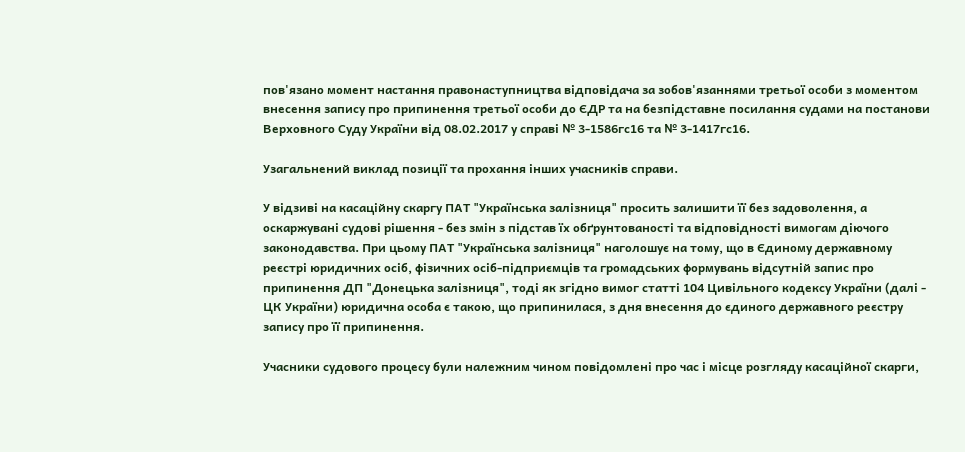пов'язано момент настання правонаступництва відповідача за зобов'язаннями третьої особи з моментом внесення запису про припинення третьої особи до ЄДР та на безпідставне посилання судами на постанови Верховного Суду України від 08.02.2017 у справі № 3-1586гс16 та № 3-1417гс16.

Узагальнений виклад позиції та прохання інших учасників справи.

У відзиві на касаційну скаргу ПАТ "Українська залізниця" просить залишити її без задоволення, а оскаржувані судові рішення - без змін з підстав їх обґрунтованості та відповідності вимогам діючого законодавства. При цьому ПАТ "Українська залізниця" наголошує на тому, що в Єдиному державному реєстрі юридичних осіб, фізичних осіб-підприємців та громадських формувань відсутній запис про припинення ДП "Донецька залізниця", тоді як згідно вимог статті 104 Цивільного кодексу України (далі - ЦК України) юридична особа є такою, що припинилася, з дня внесення до єдиного державного реєстру запису про її припинення.

Учасники судового процесу були належним чином повідомлені про час і місце розгляду касаційної скарги,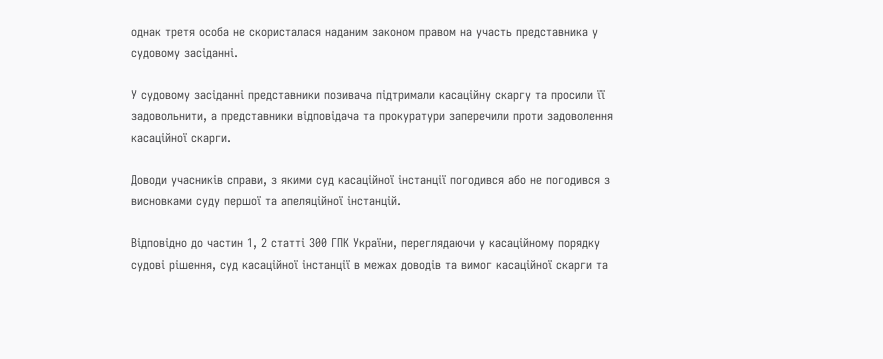однак третя особа не скористалася наданим законом правом на участь представника у судовому засіданні.

У судовому засіданні представники позивача підтримали касаційну скаргу та просили її задовольнити, а представники відповідача та прокуратури заперечили проти задоволення касаційної скарги.

Доводи учасників справи, з якими суд касаційної інстанції погодився або не погодився з висновками суду першої та апеляційної інстанцій.

Відповідно до частин 1, 2 статті 300 ГПК України, переглядаючи у касаційному порядку судові рішення, суд касаційної інстанції в межах доводів та вимог касаційної скарги та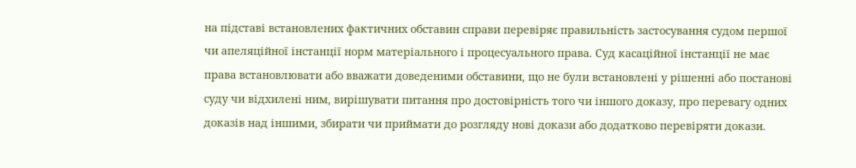на підставі встановлених фактичних обставин справи перевіряє правильність застосування судом першої чи апеляційної інстанції норм матеріального і процесуального права. Суд касаційної інстанції не має права встановлювати або вважати доведеними обставини, що не були встановлені у рішенні або постанові суду чи відхилені ним, вирішувати питання про достовірність того чи іншого доказу, про перевагу одних доказів над іншими, збирати чи приймати до розгляду нові докази або додатково перевіряти докази.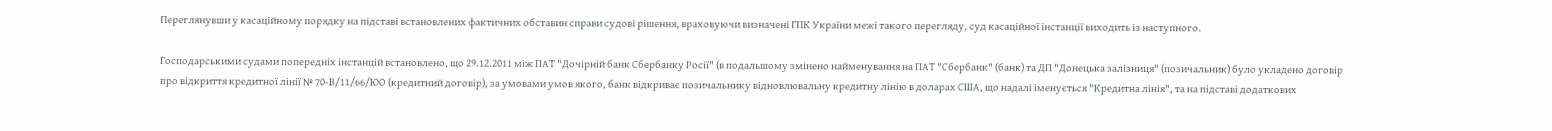Переглянувши у касаційному порядку на підставі встановлених фактичних обставин справи судові рішення, враховуючи визначені ГПК України межі такого перегляду, суд касаційної інстанції виходить із наступного.

Господарськими судами попередніх інстанцій встановлено, що 29.12.2011 між ПАТ "Дочірній банк Сбербанку Росії" (в подальшому змінено найменування на ПАТ "Сбербанк" (банк) та ДП "Донецька залізниця" (позичальник) було укладено договір про відкриття кредитної лінії № 70-В/11/66/ЮО (кредитний договір), за умовами умов якого, банк відкриває позичальнику відновлювальну кредитну лінію в доларах США, що надалі іменується "Кредитна лінія", та на підставі додаткових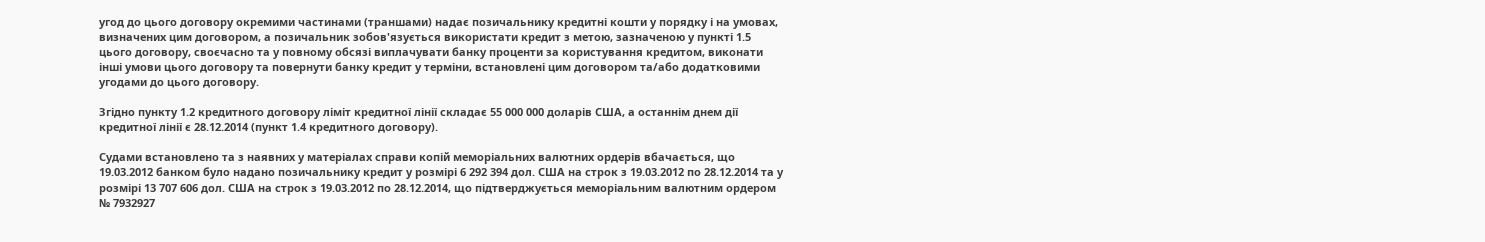угод до цього договору окремими частинами (траншами) надає позичальнику кредитні кошти у порядку і на умовах, визначених цим договором, а позичальник зобов'язується використати кредит з метою, зазначеною у пункті 1.5 цього договору, своєчасно та у повному обсязі виплачувати банку проценти за користування кредитом, виконати інші умови цього договору та повернути банку кредит у терміни, встановлені цим договором та/або додатковими угодами до цього договору.

Згідно пункту 1.2 кредитного договору ліміт кредитної лінії складає 55 000 000 доларів США, а останнім днем дії кредитної лінії є 28.12.2014 (пункт 1.4 кредитного договору).

Судами встановлено та з наявних у матеріалах справи копій меморіальних валютних ордерів вбачається, що 19.03.2012 банком було надано позичальнику кредит у розмірі 6 292 394 дол. США на строк з 19.03.2012 по 28.12.2014 та у розмірі 13 707 606 дол. США на строк з 19.03.2012 по 28.12.2014, що підтверджується меморіальним валютним ордером № 7932927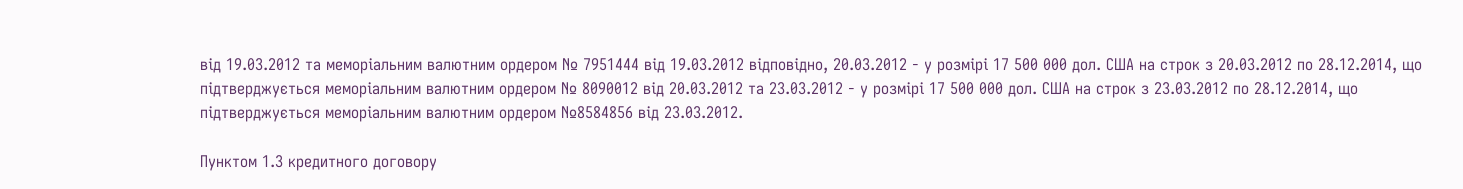від 19.03.2012 та меморіальним валютним ордером № 7951444 від 19.03.2012 відповідно, 20.03.2012 - у розмірі 17 500 000 дол. США на строк з 20.03.2012 по 28.12.2014, що підтверджується меморіальним валютним ордером № 8090012 від 20.03.2012 та 23.03.2012 - у розмірі 17 500 000 дол. США на строк з 23.03.2012 по 28.12.2014, що підтверджується меморіальним валютним ордером №8584856 від 23.03.2012.

Пунктом 1.3 кредитного договору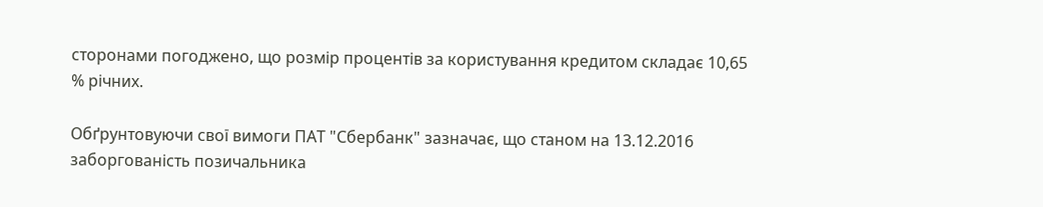сторонами погоджено, що розмір процентів за користування кредитом складає 10,65 % річних.

Обґрунтовуючи свої вимоги ПАТ "Сбербанк" зазначає, що станом на 13.12.2016 заборгованість позичальника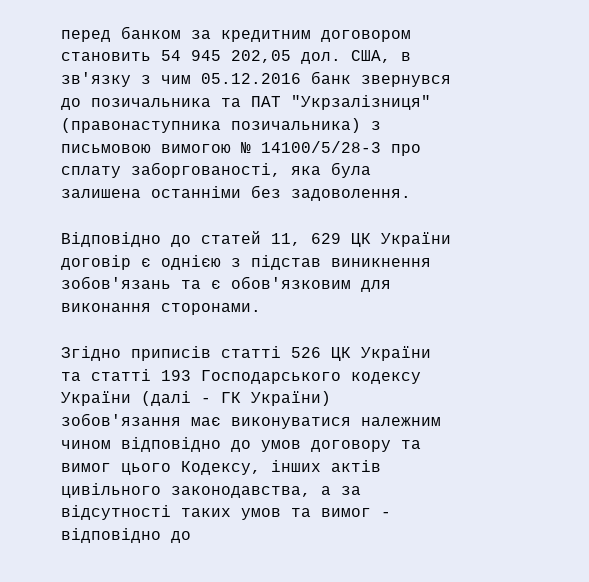перед банком за кредитним договором становить 54 945 202,05 дол. США, в зв'язку з чим 05.12.2016 банк звернувся до позичальника та ПАТ "Укрзалізниця" (правонаступника позичальника) з письмовою вимогою № 14100/5/28-3 про сплату заборгованості, яка була залишена останніми без задоволення.

Відповідно до статей 11, 629 ЦК України договір є однією з підстав виникнення зобов'язань та є обов'язковим для виконання сторонами.

Згідно приписів статті 526 ЦК України та статті 193 Господарського кодексу України (далі - ГК України) зобов'язання має виконуватися належним чином відповідно до умов договору та вимог цього Кодексу, інших актів цивільного законодавства, а за відсутності таких умов та вимог - відповідно до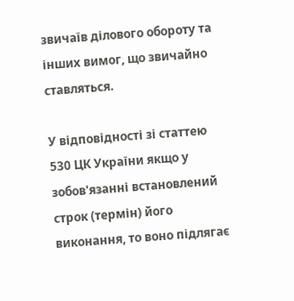звичаїв ділового обороту та інших вимог, що звичайно ставляться.

У відповідності зі статтею 530 ЦК України якщо у зобов'язанні встановлений строк (термін) його виконання, то воно підлягає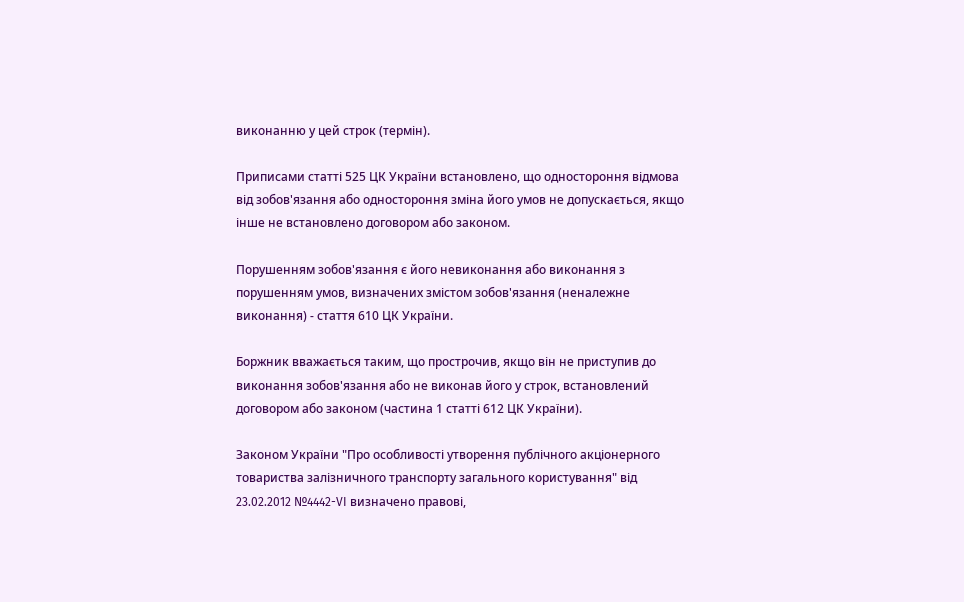виконанню у цей строк (термін).

Приписами статті 525 ЦК України встановлено, що одностороння відмова від зобов'язання або одностороння зміна його умов не допускається, якщо інше не встановлено договором або законом.

Порушенням зобов'язання є його невиконання або виконання з порушенням умов, визначених змістом зобов'язання (неналежне виконання) - стаття 610 ЦК України.

Боржник вважається таким, що прострочив, якщо він не приступив до виконання зобов'язання або не виконав його у строк, встановлений договором або законом (частина 1 статті 612 ЦК України).

Законом України "Про особливості утворення публічного акціонерного товариства залізничного транспорту загального користування" від 23.02.2012 №4442-VI визначено правові,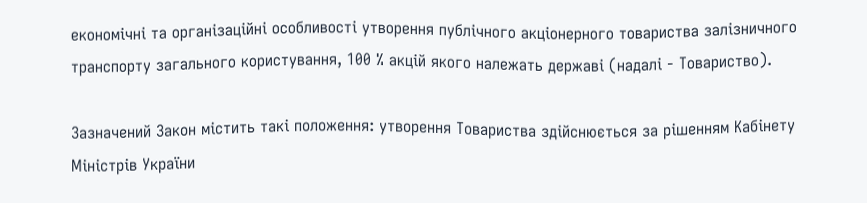економічні та організаційні особливості утворення публічного акціонерного товариства залізничного транспорту загального користування, 100 % акцій якого належать державі (надалі - Товариство).

Зазначений Закон містить такі положення: утворення Товариства здійснюється за рішенням Кабінету Міністрів України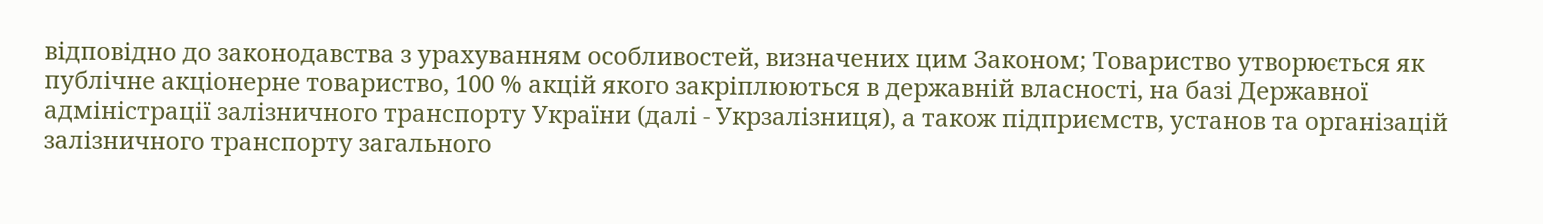відповідно до законодавства з урахуванням особливостей, визначених цим Законом; Товариство утворюється як публічне акціонерне товариство, 100 % акцій якого закріплюються в державній власності, на базі Державної адміністрації залізничного транспорту України (далі - Укрзалізниця), а також підприємств, установ та організацій залізничного транспорту загального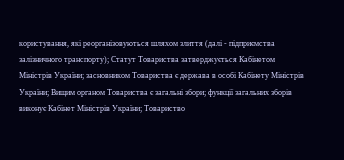користування, які реорганізовуються шляхом злиття (далі - підприємства залізничного транспорту); Статут Товариства затверджується Кабінетом Міністрів України; засновником Товариства є держава в особі Кабінету Міністрів України; Вищим органом Товариства є загальні збори; функції загальних зборів виконує Кабінет Міністрів України; Товариство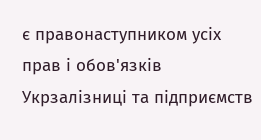є правонаступником усіх прав і обов'язків Укрзалізниці та підприємств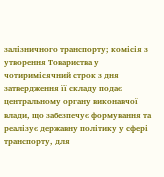залізничного транспорту; комісія з утворення Товариства у чотиримісячний строк з дня затвердження її складу подає центральному органу виконавчої влади, що забезпечує формування та реалізує державну політику у сфері транспорту, для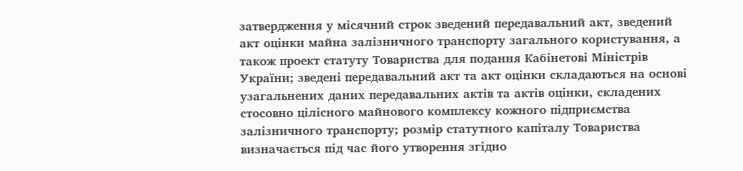затвердження у місячний строк зведений передавальний акт, зведений акт оцінки майна залізничного транспорту загального користування, а також проект статуту Товариства для подання Кабінетові Міністрів України; зведені передавальний акт та акт оцінки складаються на основі узагальнених даних передавальних актів та актів оцінки, складених стосовно цілісного майнового комплексу кожного підприємства залізничного транспорту; розмір статутного капіталу Товариства визначається під час його утворення згідно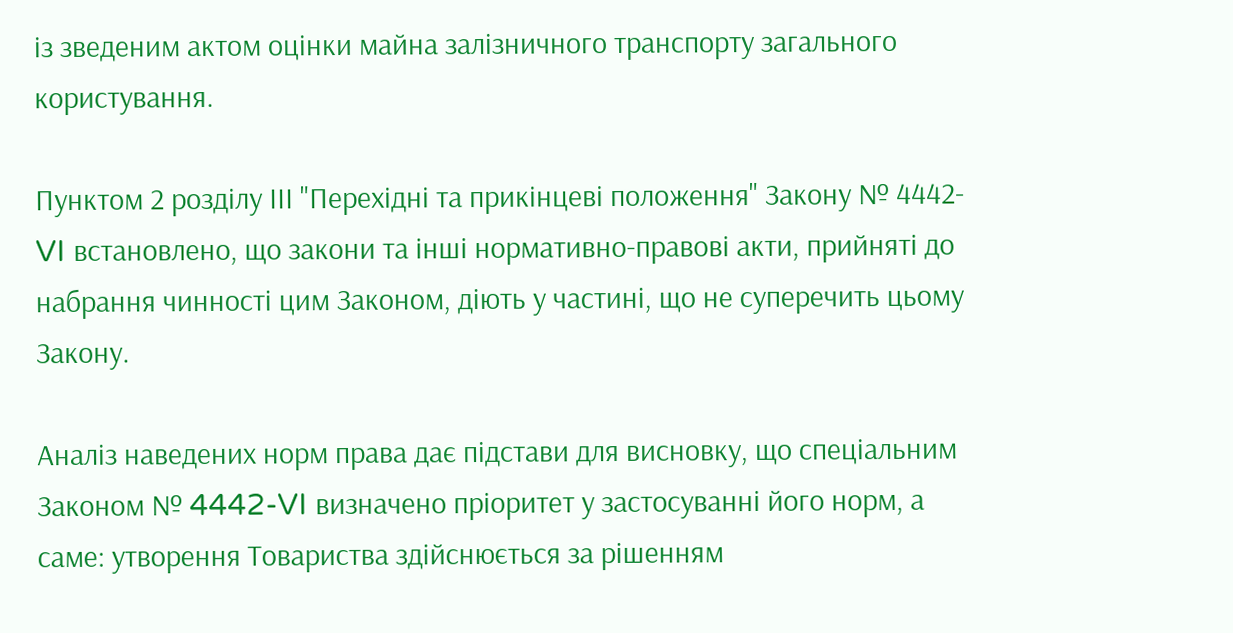із зведеним актом оцінки майна залізничного транспорту загального користування.

Пунктом 2 розділу ІІІ "Перехідні та прикінцеві положення" Закону № 4442-VI встановлено, що закони та інші нормативно-правові акти, прийняті до набрання чинності цим Законом, діють у частині, що не суперечить цьому Закону.

Аналіз наведених норм права дає підстави для висновку, що спеціальним Законом № 4442-VI визначено пріоритет у застосуванні його норм, а саме: утворення Товариства здійснюється за рішенням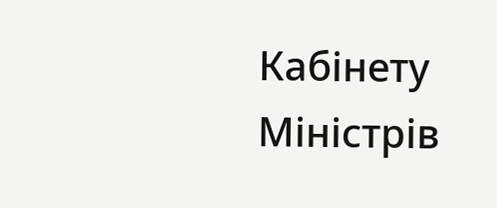Кабінету Міністрів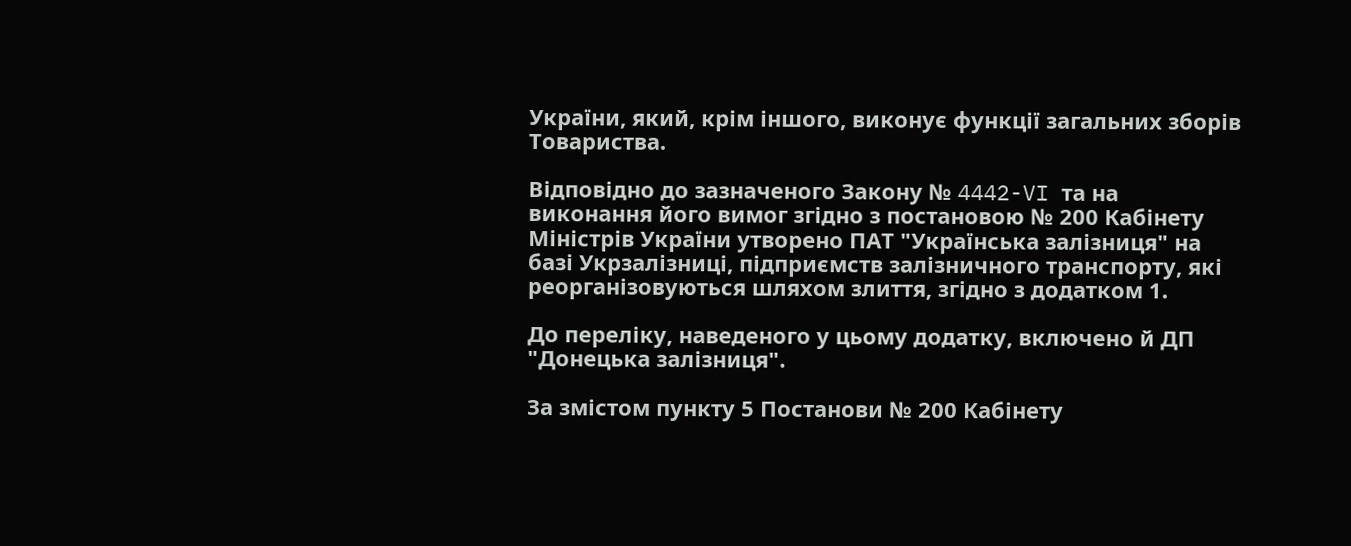України, який, крім іншого, виконує функції загальних зборів Товариства.

Відповідно до зазначеного Закону № 4442-VI та на виконання його вимог згідно з постановою № 200 Кабінету Міністрів України утворено ПАТ "Українська залізниця" на базі Укрзалізниці, підприємств залізничного транспорту, які реорганізовуються шляхом злиття, згідно з додатком 1.

До переліку, наведеного у цьому додатку, включено й ДП "Донецька залізниця".

За змістом пункту 5 Постанови № 200 Кабінету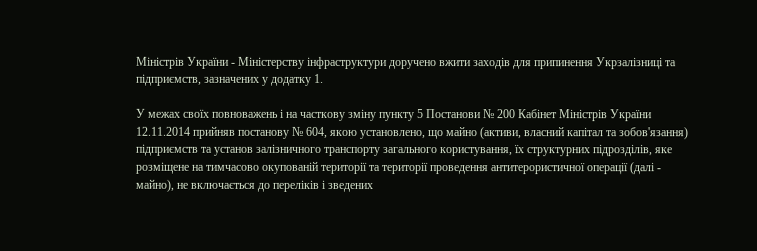Міністрів України - Міністерству інфраструктури доручено вжити заходів для припинення Укрзалізниці та підприємств, зазначених у додатку 1.

У межах своїх повноважень і на часткову зміну пункту 5 Постанови № 200 Кабінет Міністрів України 12.11.2014 прийняв постанову № 604, якою установлено, що майно (активи, власний капітал та зобов'язання) підприємств та установ залізничного транспорту загального користування, їх структурних підрозділів, яке розміщене на тимчасово окупованій території та території проведення антитерористичної операції (далі - майно), не включається до переліків і зведених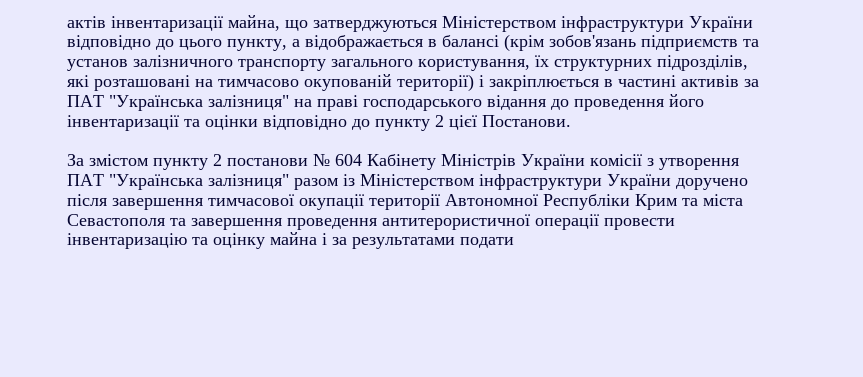актів інвентаризації майна, що затверджуються Міністерством інфраструктури України відповідно до цього пункту, а відображається в балансі (крім зобов'язань підприємств та установ залізничного транспорту загального користування, їх структурних підрозділів, які розташовані на тимчасово окупованій території) і закріплюється в частині активів за ПАТ "Українська залізниця" на праві господарського відання до проведення його інвентаризації та оцінки відповідно до пункту 2 цієї Постанови.

За змістом пункту 2 постанови № 604 Кабінету Міністрів України комісії з утворення ПАТ "Українська залізниця" разом із Міністерством інфраструктури України доручено після завершення тимчасової окупації території Автономної Республіки Крим та міста Севастополя та завершення проведення антитерористичної операції провести інвентаризацію та оцінку майна і за результатами подати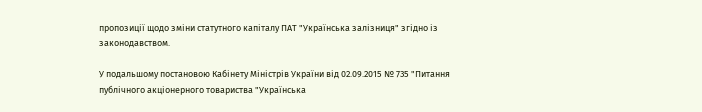пропозиції щодо зміни статутного капіталу ПАТ "Українська залізниця" згідно із законодавством.

У подальшому постановою Кабінету Міністрів України від 02.09.2015 № 735 "Питання публічного акціонерного товариства "Українська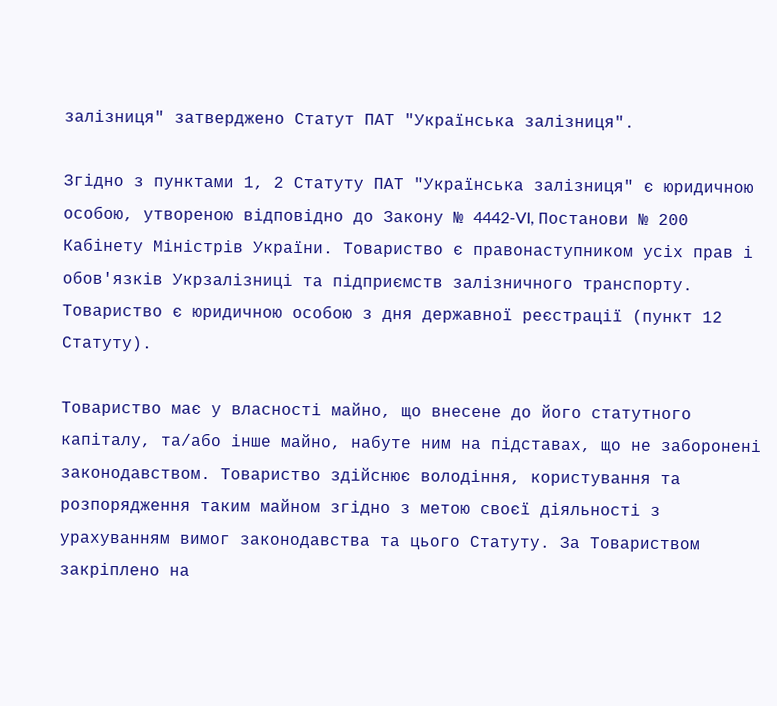залізниця" затверджено Статут ПАТ "Українська залізниця".

Згідно з пунктами 1, 2 Статуту ПАТ "Українська залізниця" є юридичною особою, утвореною відповідно до Закону № 4442-VI, Постанови № 200 Кабінету Міністрів України. Товариство є правонаступником усіх прав і обов'язків Укрзалізниці та підприємств залізничного транспорту. Товариство є юридичною особою з дня державної реєстрації (пункт 12 Статуту).

Товариство має у власності майно, що внесене до його статутного капіталу, та/або інше майно, набуте ним на підставах, що не заборонені законодавством. Товариство здійснює володіння, користування та розпорядження таким майном згідно з метою своєї діяльності з урахуванням вимог законодавства та цього Статуту. За Товариством закріплено на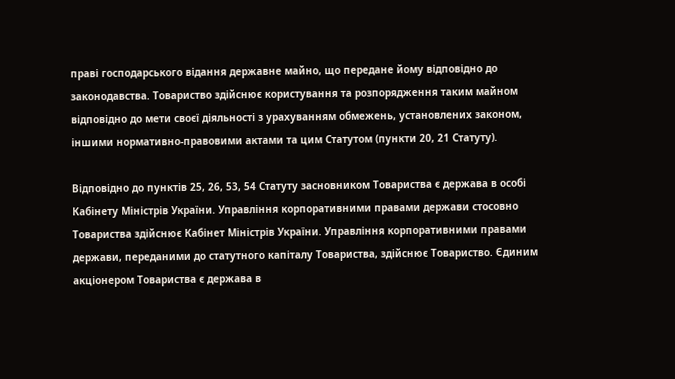праві господарського відання державне майно, що передане йому відповідно до законодавства. Товариство здійснює користування та розпорядження таким майном відповідно до мети своєї діяльності з урахуванням обмежень, установлених законом, іншими нормативно-правовими актами та цим Статутом (пункти 20, 21 Статуту).

Відповідно до пунктів 25, 26, 53, 54 Статуту засновником Товариства є держава в особі Кабінету Міністрів України. Управління корпоративними правами держави стосовно Товариства здійснює Кабінет Міністрів України. Управління корпоративними правами держави, переданими до статутного капіталу Товариства, здійснює Товариство. Єдиним акціонером Товариства є держава в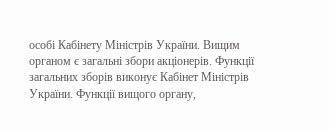особі Кабінету Міністрів України. Вищим органом є загальні збори акціонерів. Функції загальних зборів виконує Кабінет Міністрів України. Функції вищого органу,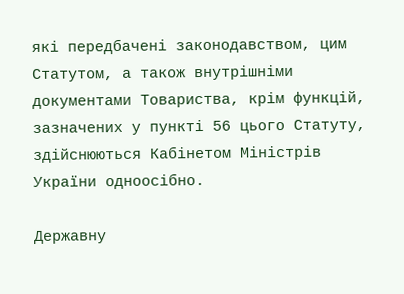які передбачені законодавством, цим Статутом, а також внутрішніми документами Товариства, крім функцій, зазначених у пункті 56 цього Статуту, здійснюються Кабінетом Міністрів України одноосібно.

Державну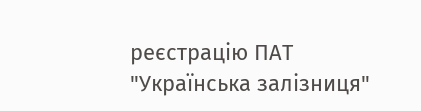реєстрацію ПАТ "Українська залізниця"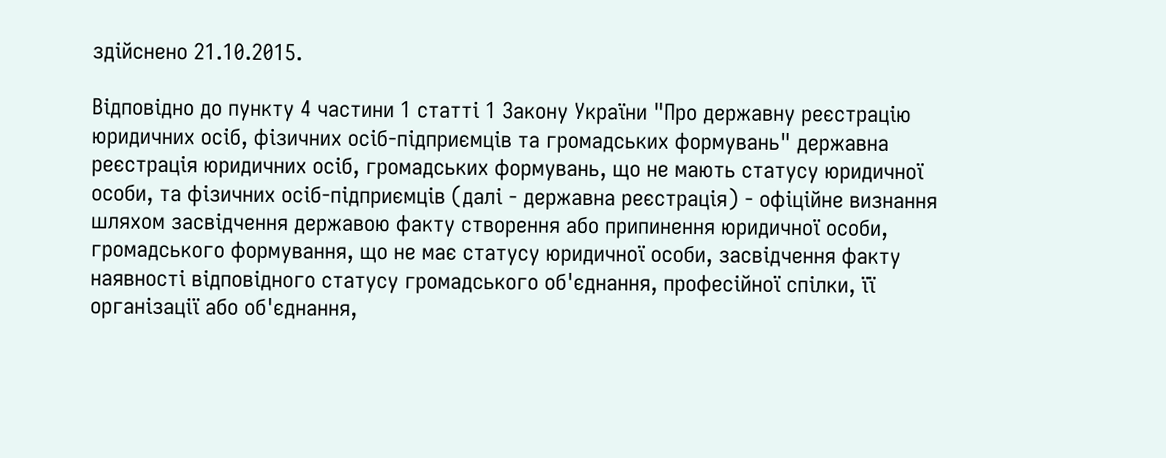здійснено 21.10.2015.

Відповідно до пункту 4 частини 1 статті 1 Закону України "Про державну реєстрацію юридичних осіб, фізичних осіб-підприємців та громадських формувань" державна реєстрація юридичних осіб, громадських формувань, що не мають статусу юридичної особи, та фізичних осіб-підприємців (далі - державна реєстрація) - офіційне визнання шляхом засвідчення державою факту створення або припинення юридичної особи, громадського формування, що не має статусу юридичної особи, засвідчення факту наявності відповідного статусу громадського об'єднання, професійної спілки, її організації або об'єднання,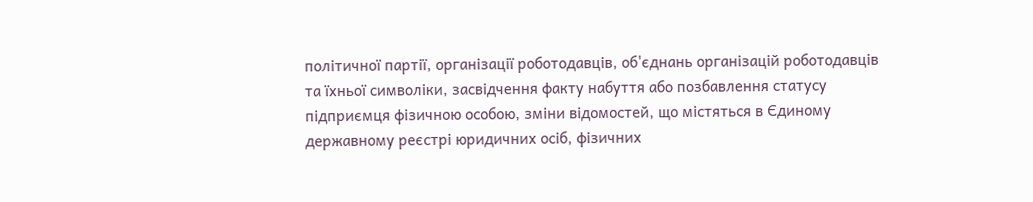політичної партії, організації роботодавців, об'єднань організацій роботодавців та їхньої символіки, засвідчення факту набуття або позбавлення статусу підприємця фізичною особою, зміни відомостей, що містяться в Єдиному державному реєстрі юридичних осіб, фізичних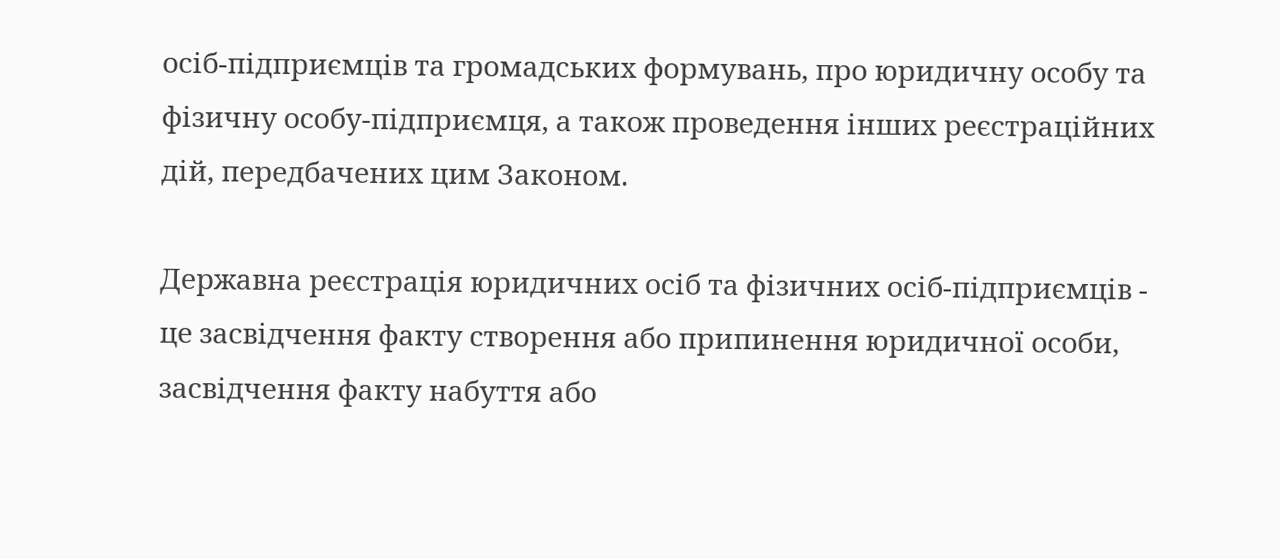осіб-підприємців та громадських формувань, про юридичну особу та фізичну особу-підприємця, а також проведення інших реєстраційних дій, передбачених цим Законом.

Державна реєстрація юридичних осіб та фізичних осіб-підприємців - це засвідчення факту створення або припинення юридичної особи, засвідчення факту набуття або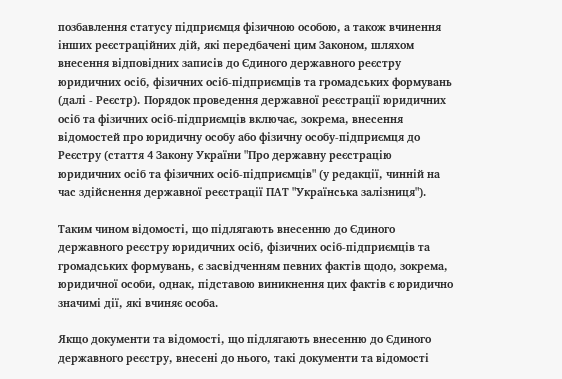позбавлення статусу підприємця фізичною особою, а також вчинення інших реєстраційних дій, які передбачені цим Законом, шляхом внесення відповідних записів до Єдиного державного реєстру юридичних осіб, фізичних осіб-підприємців та громадських формувань (далі - Реєстр). Порядок проведення державної реєстрації юридичних осіб та фізичних осіб-підприємців включає, зокрема, внесення відомостей про юридичну особу або фізичну особу-підприємця до Реєстру (стаття 4 Закону України "Про державну реєстрацію юридичних осіб та фізичних осіб-підприємців" (у редакції, чинній на час здійснення державної реєстрації ПАТ "Українська залізниця").

Таким чином відомості, що підлягають внесенню до Єдиного державного реєстру юридичних осіб, фізичних осіб-підприємців та громадських формувань, є засвідченням певних фактів щодо, зокрема, юридичної особи, однак, підставою виникнення цих фактів є юридично значимі дії, які вчиняє особа.

Якщо документи та відомості, що підлягають внесенню до Єдиного державного реєстру, внесені до нього, такі документи та відомості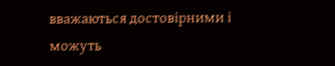вважаються достовірними і можуть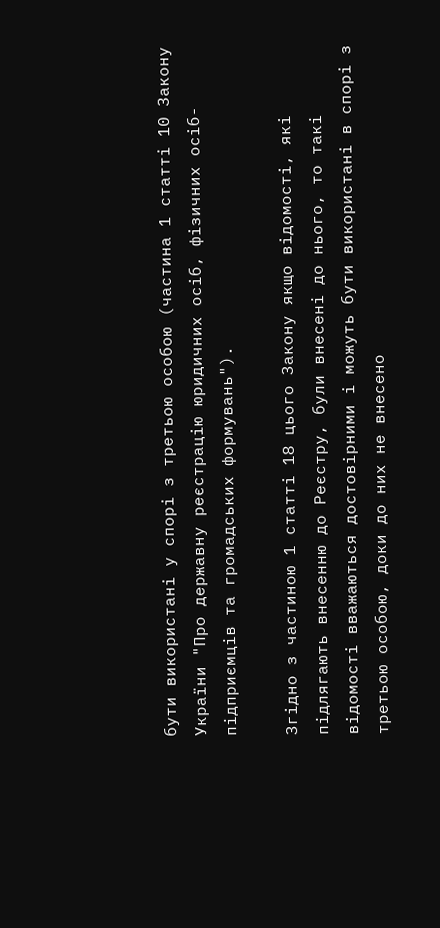бути використані у спорі з третьою особою (частина 1 статті 10 Закону України "Про державну реєстрацію юридичних осіб, фізичних осіб-підприємців та громадських формувань").

Згідно з частиною 1 статті 18 цього Закону якщо відомості, які підлягають внесенню до Реєстру, були внесені до нього, то такі відомості вважаються достовірними і можуть бути використані в спорі з третьою особою, доки до них не внесено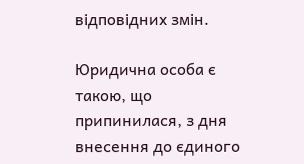відповідних змін.

Юридична особа є такою, що припинилася, з дня внесення до єдиного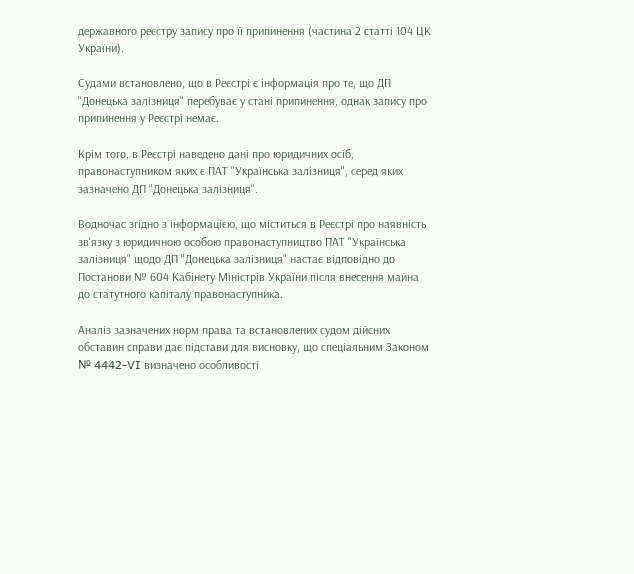державного реєстру запису про її припинення (частина 2 статті 104 ЦК України).

Судами встановлено, що в Реєстрі є інформація про те, що ДП "Донецька залізниця" перебуває у стані припинення, однак запису про припинення у Реєстрі немає.

Крім того, в Реєстрі наведено дані про юридичних осіб, правонаступником яких є ПАТ "Українська залізниця", серед яких зазначено ДП "Донецька залізниця".

Водночас згідно з інформацією, що міститься в Реєстрі про наявність зв'язку з юридичною особою правонаступництво ПАТ "Українська залізниця" щодо ДП "Донецька залізниця" настає відповідно до Постанови № 604 Кабінету Міністрів України після внесення майна до статутного капіталу правонаступника.

Аналіз зазначених норм права та встановлених судом дійсних обставин справи дає підстави для висновку, що спеціальним Законом № 4442-VI визначено особливості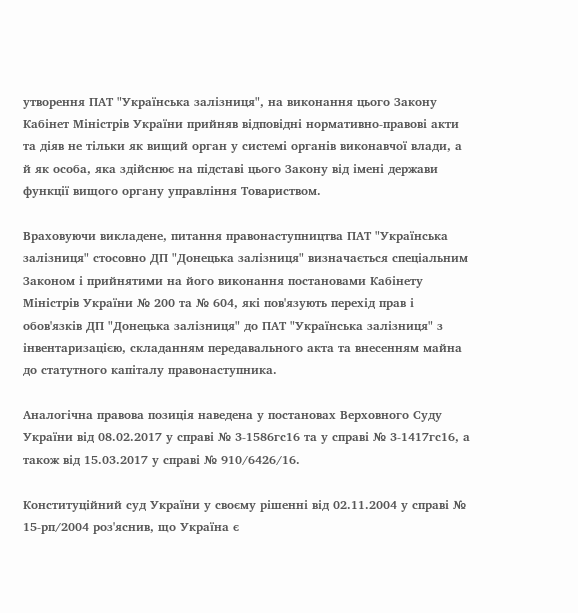утворення ПАТ "Українська залізниця", на виконання цього Закону Кабінет Міністрів України прийняв відповідні нормативно-правові акти та діяв не тільки як вищий орган у системі органів виконавчої влади, а й як особа, яка здійснює на підставі цього Закону від імені держави функції вищого органу управління Товариством.

Враховуючи викладене, питання правонаступництва ПАТ "Українська залізниця" стосовно ДП "Донецька залізниця" визначається спеціальним Законом і прийнятими на його виконання постановами Кабінету Міністрів України № 200 та № 604, які пов'язують перехід прав і обов'язків ДП "Донецька залізниця" до ПАТ "Українська залізниця" з інвентаризацією, складанням передавального акта та внесенням майна до статутного капіталу правонаступника.

Аналогічна правова позиція наведена у постановах Верховного Суду України від 08.02.2017 у справі № 3-1586гс16 та у справі № 3-1417гс16, а також від 15.03.2017 у справі № 910/6426/16.

Конституційний суд України у своєму рішенні від 02.11.2004 у справі № 15-рп/2004 роз'яснив, що Україна є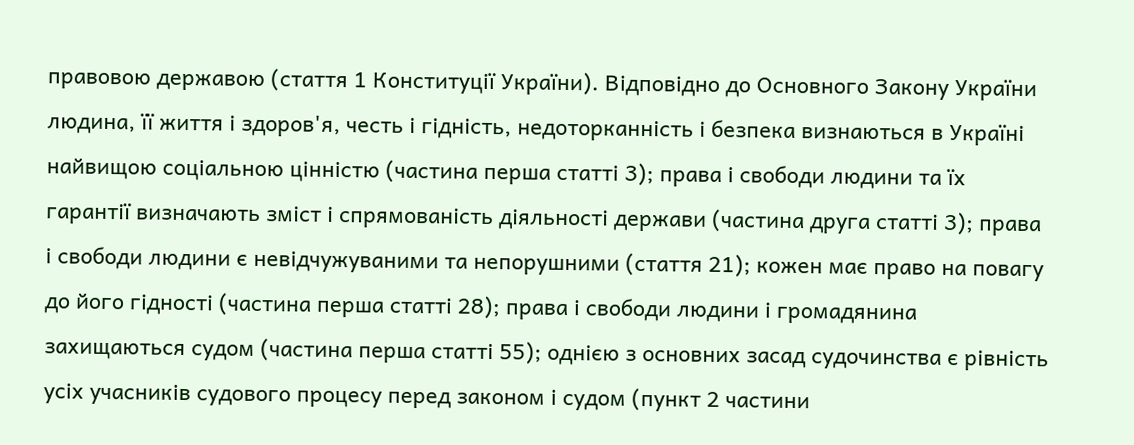правовою державою (стаття 1 Конституції України). Відповідно до Основного Закону України людина, її життя і здоров'я, честь і гідність, недоторканність і безпека визнаються в Україні найвищою соціальною цінністю (частина перша статті 3); права і свободи людини та їх гарантії визначають зміст і спрямованість діяльності держави (частина друга статті 3); права і свободи людини є невідчужуваними та непорушними (стаття 21); кожен має право на повагу до його гідності (частина перша статті 28); права і свободи людини і громадянина захищаються судом (частина перша статті 55); однією з основних засад судочинства є рівність усіх учасників судового процесу перед законом і судом (пункт 2 частини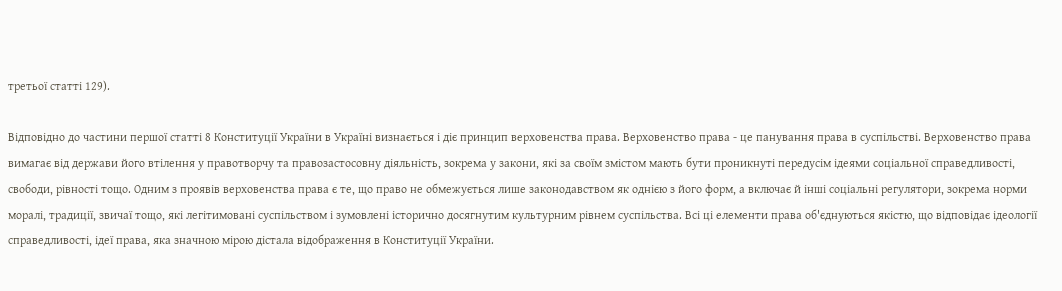третьої статті 129).

Відповідно до частини першої статті 8 Конституції України в Україні визнається і діє принцип верховенства права. Верховенство права - це панування права в суспільстві. Верховенство права вимагає від держави його втілення у правотворчу та правозастосовну діяльність, зокрема у закони, які за своїм змістом мають бути проникнуті передусім ідеями соціальної справедливості, свободи, рівності тощо. Одним з проявів верховенства права є те, що право не обмежується лише законодавством як однією з його форм, а включає й інші соціальні регулятори, зокрема норми моралі, традиції, звичаї тощо, які легітимовані суспільством і зумовлені історично досягнутим культурним рівнем суспільства. Всі ці елементи права об'єднуються якістю, що відповідає ідеології справедливості, ідеї права, яка значною мірою дістала відображення в Конституції України.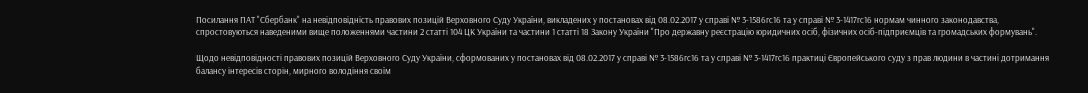Посилання ПАТ "Сбербанк" на невідповідність правових позицій Верховного Суду України, викладених у постановах від 08.02.2017 у справі № 3-1586гс16 та у справі № 3-1417гс16 нормам чинного законодавства, спростовуються наведеними вище положеннями частини 2 статті 104 ЦК України та частини 1 статті 18 Закону України "Про державну реєстрацію юридичних осіб, фізичних осіб-підприємців та громадських формувань".

Щодо невідповідності правових позицій Верховного Суду України, сформованих у постановах від 08.02.2017 у справі № 3-1586гс16 та у справі № 3-1417гс16 практиці Європейського суду з прав людини в частині дотримання балансу інтересів сторін, мирного володіння своїм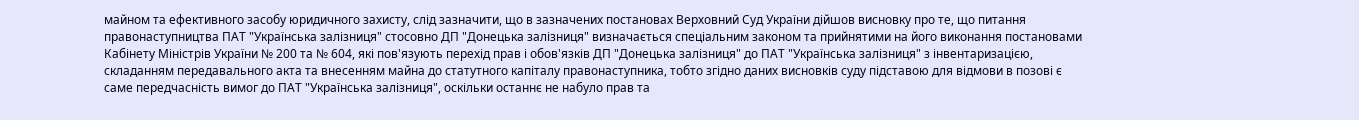майном та ефективного засобу юридичного захисту, слід зазначити, що в зазначених постановах Верховний Суд України дійшов висновку про те, що питання правонаступництва ПАТ "Українська залізниця" стосовно ДП "Донецька залізниця" визначається спеціальним законом та прийнятими на його виконання постановами Кабінету Міністрів України № 200 та № 604, які пов'язують перехід прав і обов'язків ДП "Донецька залізниця" до ПАТ "Українська залізниця" з інвентаризацією, складанням передавального акта та внесенням майна до статутного капіталу правонаступника, тобто згідно даних висновків суду підставою для відмови в позові є саме передчасність вимог до ПАТ "Українська залізниця", оскільки останнє не набуло прав та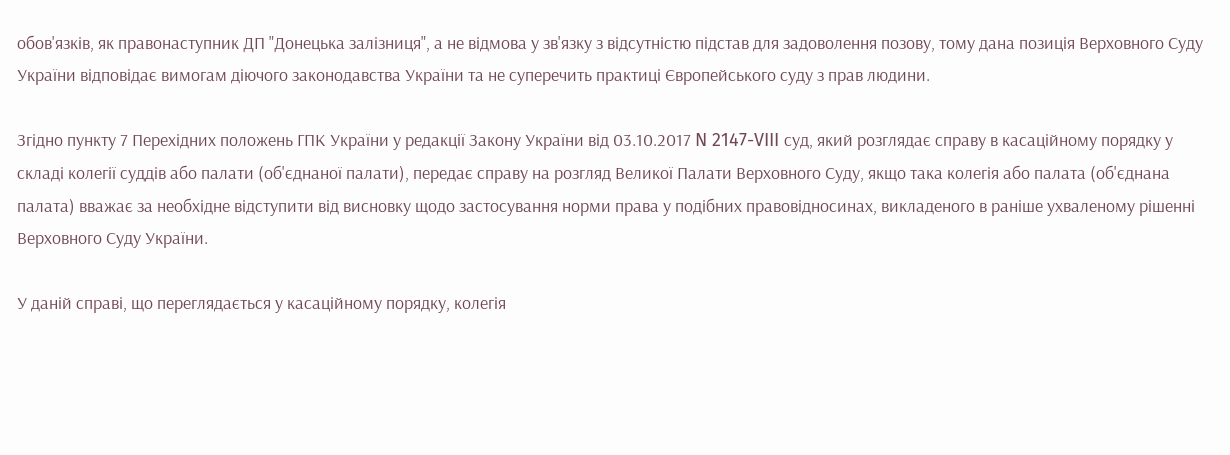обов'язків, як правонаступник ДП "Донецька залізниця", а не відмова у зв'язку з відсутністю підстав для задоволення позову, тому дана позиція Верховного Суду України відповідає вимогам діючого законодавства України та не суперечить практиці Європейського суду з прав людини.

Згідно пункту 7 Перехідних положень ГПК України у редакції Закону України від 03.10.2017 N 2147-VIII суд, який розглядає справу в касаційному порядку у складі колегії суддів або палати (об'єднаної палати), передає справу на розгляд Великої Палати Верховного Суду, якщо така колегія або палата (об'єднана палата) вважає за необхідне відступити від висновку щодо застосування норми права у подібних правовідносинах, викладеного в раніше ухваленому рішенні Верховного Суду України.

У даній справі, що переглядається у касаційному порядку, колегія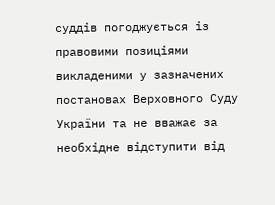суддів погоджується із правовими позиціями викладеними у зазначених постановах Верховного Суду України та не вважає за необхідне відступити від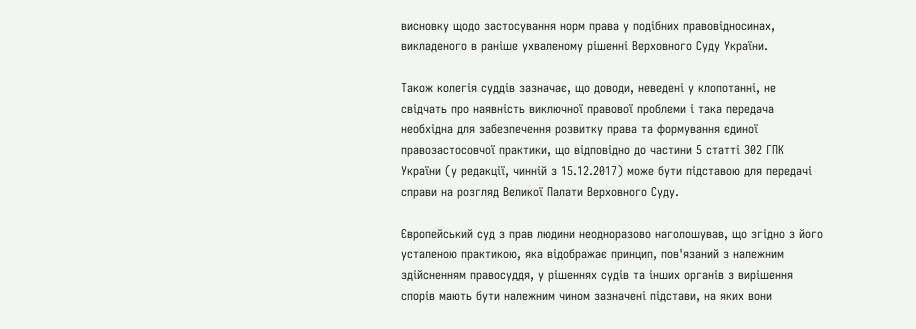висновку щодо застосування норм права у подібних правовідносинах, викладеного в раніше ухваленому рішенні Верховного Суду України.

Також колегія суддів зазначає, що доводи, неведені у клопотанні, не свідчать про наявність виключної правової проблеми і така передача необхідна для забезпечення розвитку права та формування єдиної правозастосовчої практики, що відповідно до частини 5 статті 302 ГПК України (у редакції, чинній з 15.12.2017) може бути підставою для передачі справи на розгляд Великої Палати Верховного Суду.

Європейський суд з прав людини неодноразово наголошував, що згідно з його усталеною практикою, яка відображає принцип, пов'язаний з належним здійсненням правосуддя, у рішеннях судів та інших органів з вирішення спорів мають бути належним чином зазначені підстави, на яких вони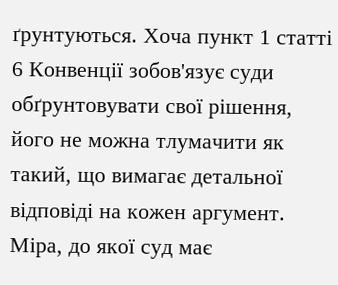ґрунтуються. Хоча пункт 1 статті 6 Конвенції зобов'язує суди обґрунтовувати свої рішення, його не можна тлумачити як такий, що вимагає детальної відповіді на кожен аргумент. Міра, до якої суд має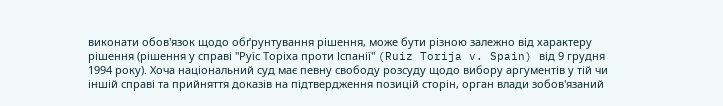виконати обов'язок щодо обґрунтування рішення, може бути різною залежно від характеру рішення (рішення у справі "Руїс Торіха проти Іспанії" (Ruiz Torija v. Spain) від 9 грудня 1994 року). Хоча національний суд має певну свободу розсуду щодо вибору аргументів у тій чи іншій справі та прийняття доказів на підтвердження позицій сторін, орган влади зобов'язаний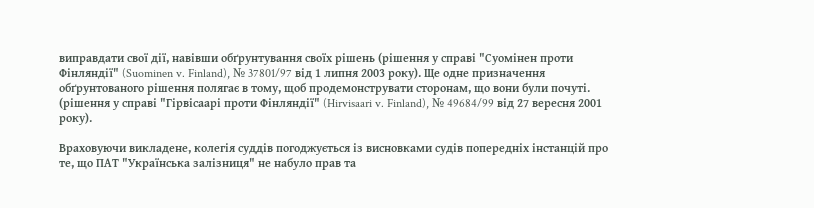виправдати свої дії, навівши обґрунтування своїх рішень (рішення у справі "Суомінен проти Фінляндії" (Suominen v. Finland), № 37801/97 від 1 липня 2003 року). Ще одне призначення обґрунтованого рішення полягає в тому, щоб продемонструвати сторонам, що вони були почуті. (рішення у справі "Гірвісаарі проти Фінляндії" (Hirvisaari v. Finland), № 49684/99 від 27 вересня 2001 року).

Враховуючи викладене, колегія суддів погоджується із висновками судів попередніх інстанцій про те, що ПАТ "Українська залізниця" не набуло прав та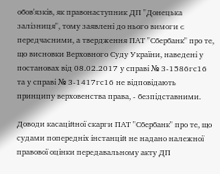обов'язків, як правонаступник ДП "Донецька залізниця", тому заявлені до нього вимоги є передчасними, а твердження ПАТ "Сбербанк" про те, що висновки Верховного Суду України, наведені у постановах від 08.02.2017 у справі № 3-1586гс16 та у справі № 3-1417гс16 не відповідають принципу верховенства права, - безпідставними.

Доводи касаційної скарги ПАТ "Сбербанк" про те, що судами попередніх інстанцій не надано належної правової оцінки передавальному акту ДП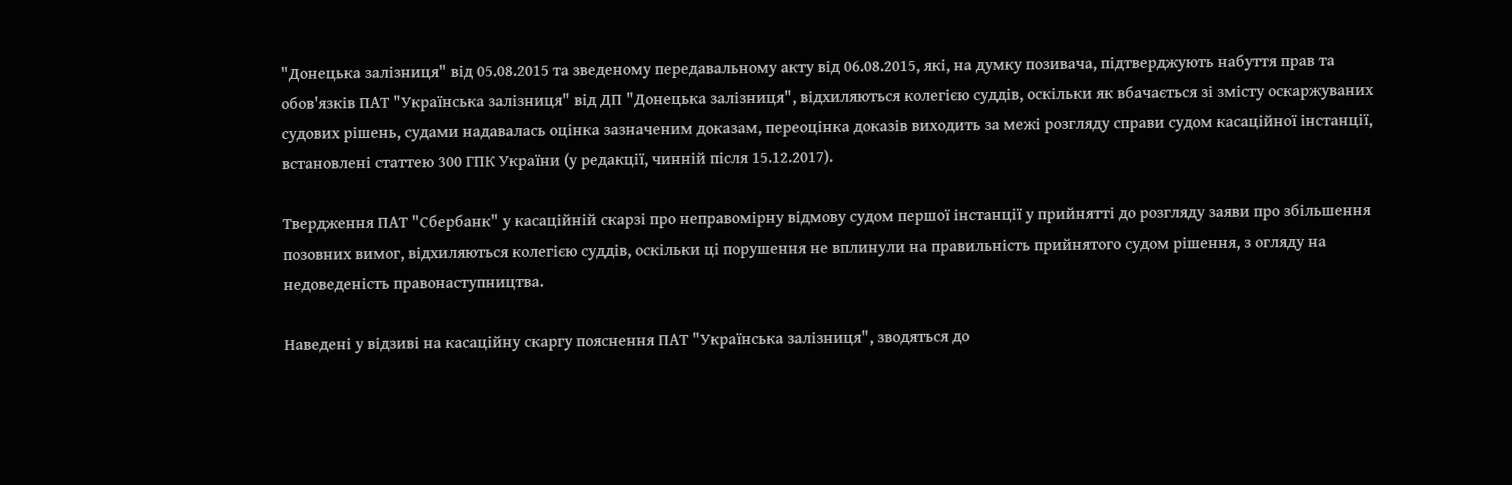"Донецька залізниця" від 05.08.2015 та зведеному передавальному акту від 06.08.2015, які, на думку позивача, підтверджують набуття прав та обов'язків ПАТ "Українська залізниця" від ДП "Донецька залізниця", відхиляються колегією суддів, оскільки як вбачається зі змісту оскаржуваних судових рішень, судами надавалась оцінка зазначеним доказам, переоцінка доказів виходить за межі розгляду справи судом касаційної інстанції, встановлені статтею 300 ГПК України (у редакції, чинній після 15.12.2017).

Твердження ПАТ "Сбербанк" у касаційній скарзі про неправомірну відмову судом першої інстанції у прийнятті до розгляду заяви про збільшення позовних вимог, відхиляються колегією суддів, оскільки ці порушення не вплинули на правильність прийнятого судом рішення, з огляду на недоведеність правонаступництва.

Наведені у відзиві на касаційну скаргу пояснення ПАТ "Українська залізниця", зводяться до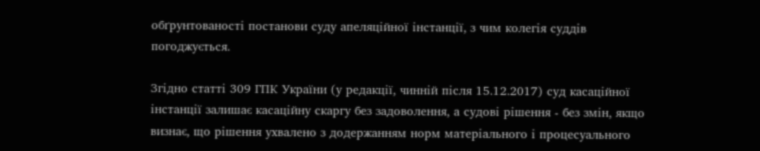обґрунтованості постанови суду апеляційної інстанції, з чим колегія суддів погоджується.

Згідно статті 309 ГПК України (у редакції, чинній після 15.12.2017) суд касаційної інстанції залишає касаційну скаргу без задоволення, а судові рішення - без змін, якщо визнає, що рішення ухвалено з додержанням норм матеріального і процесуального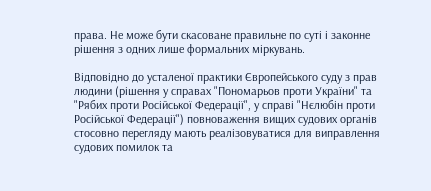права. Не може бути скасоване правильне по суті і законне рішення з одних лише формальних міркувань.

Відповідно до усталеної практики Європейського суду з прав людини (рішення у справах "Пономарьов проти України" та "Рябих проти Російської Федерації", у справі "Нєлюбін проти Російської Федерації") повноваження вищих судових органів стосовно перегляду мають реалізовуватися для виправлення судових помилок та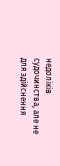недоліків судочинства, але не для здійснення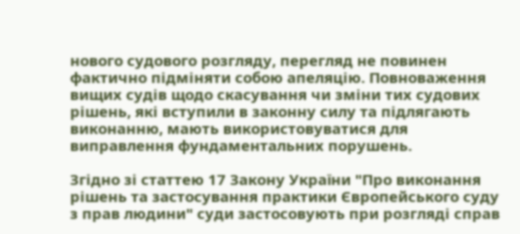нового судового розгляду, перегляд не повинен фактично підміняти собою апеляцію. Повноваження вищих судів щодо скасування чи зміни тих судових рішень, які вступили в законну силу та підлягають виконанню, мають використовуватися для виправлення фундаментальних порушень.

Згідно зі статтею 17 Закону України "Про виконання рішень та застосування практики Європейського суду з прав людини" суди застосовують при розгляді справ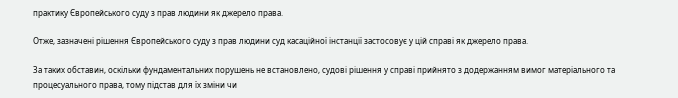практику Європейського суду з прав людини як джерело права.

Отже, зазначені рішення Європейського суду з прав людини суд касаційної інстанції застосовує у цій справі як джерело права.

За таких обставин, оскільки фундаментальних порушень не встановлено, судові рішення у справі прийнято з додержанням вимог матеріального та процесуального права, тому підстав для їх зміни чи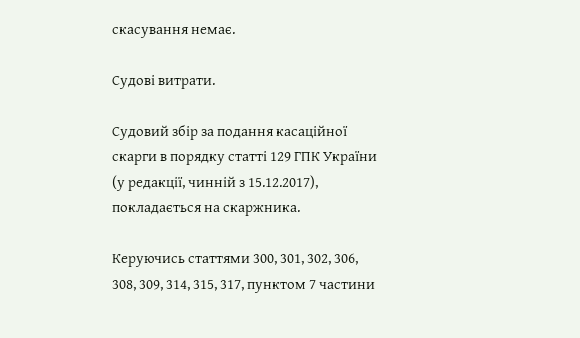скасування немає.

Судові витрати.

Судовий збір за подання касаційної скарги в порядку статті 129 ГПК України (у редакції, чинній з 15.12.2017), покладається на скаржника.

Керуючись статтями 300, 301, 302, 306, 308, 309, 314, 315, 317, пунктом 7 частини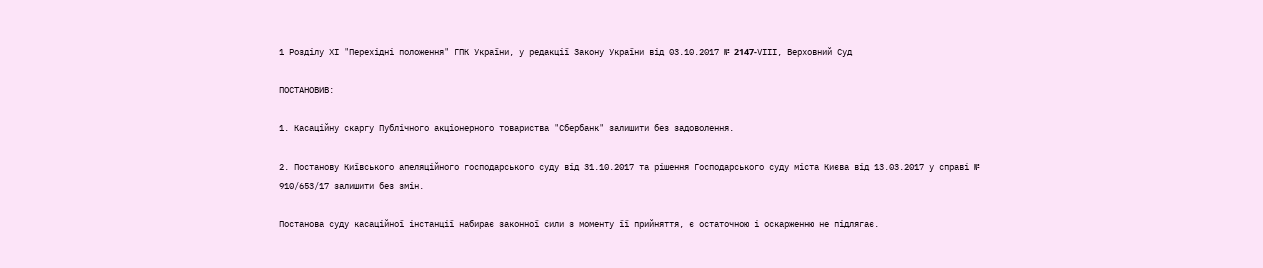1 Розділу ХІ "Перехідні положення" ГПК України, у редакції Закону України від 03.10.2017 № 2147-VІІІ, Верховний Суд

ПОСТАНОВИВ:

1. Касаційну скаргу Публічного акціонерного товариства "Сбербанк" залишити без задоволення.

2. Постанову Київського апеляційного господарського суду від 31.10.2017 та рішення Господарського суду міста Києва від 13.03.2017 у справі № 910/653/17 залишити без змін.

Постанова суду касаційної інстанції набирає законної сили з моменту її прийняття, є остаточною і оскарженню не підлягає.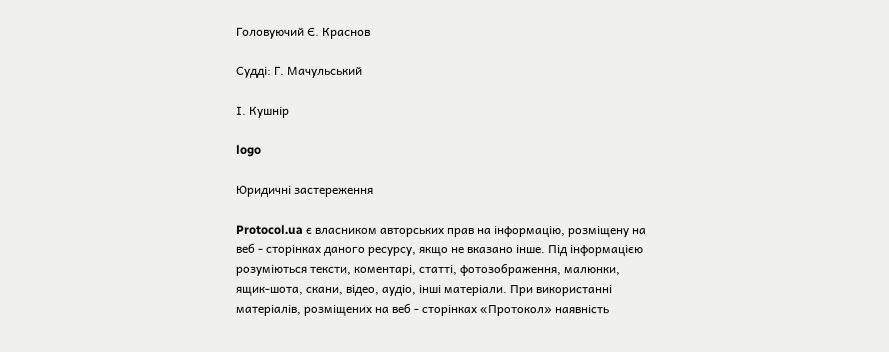Головуючий Є. Краснов

Судді: Г. Мачульський

І. Кушнір

logo

Юридичні застереження

Protocol.ua є власником авторських прав на інформацію, розміщену на веб - сторінках даного ресурсу, якщо не вказано інше. Під інформацією розуміються тексти, коментарі, статті, фотозображення, малюнки, ящик-шота, скани, відео, аудіо, інші матеріали. При використанні матеріалів, розміщених на веб - сторінках «Протокол» наявність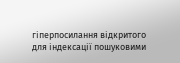гіперпосилання відкритого для індексації пошуковими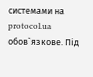системами на protocol.ua обов`язкове. Під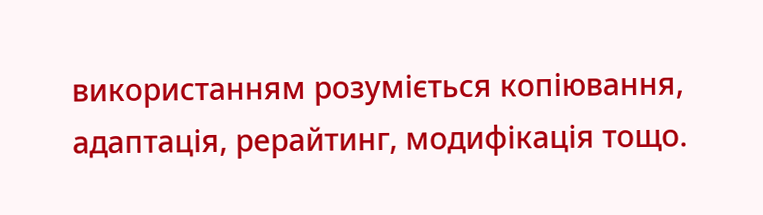використанням розуміється копіювання, адаптація, рерайтинг, модифікація тощо.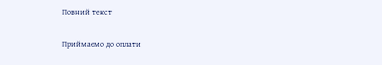Повний текст

Приймаємо до оплати